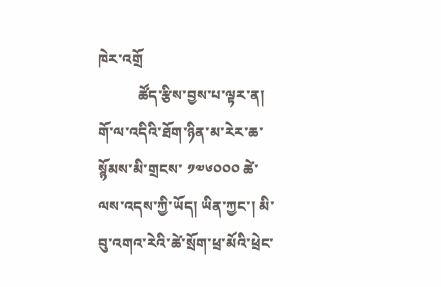ཁེར་འགྲོ
           ཚོད་རྩིས་བྱས་པ་ལྟར་ན། གོ་ལ་འདིའི་ཐོག་ཉིན་མ་རེར་ཆ་སྙོམས་མི་གྲངས་ ༡༧༦༠༠༠ ཚེ་ལས་འདས་ཀྱི་ཡོད། ཡིན་ཀྱང་། མི་བུ་འགའ་རེའི་ཚེ་སྲོག་ཕྲ་མོའི་ཕྲེང་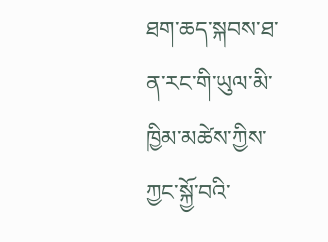ཐག་ཆད་སྐབས་ཐ་ན་རང་གི་ཡུལ་མི་ཁྱིམ་མཚེས་ཀྱིས་ཀྱང་སྐྱོ་བའི་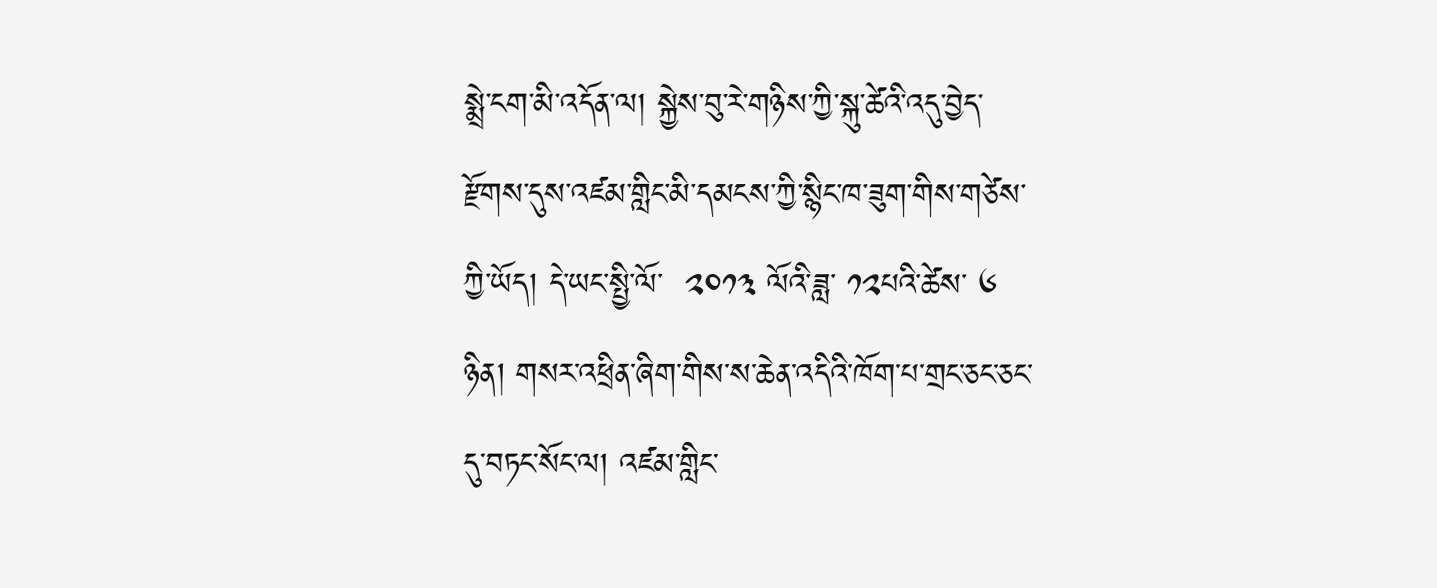སྨྲེ་ངག་མི་འདོན་ལ། སྐྱེས་བུ་རེ་གཉིས་ཀྱི་སྐུ་ཚེའི་འདུ་བྱེད་རྫོགས་དུས་འཛམ་གླིང་མི་དམངས་ཀྱི་སྙིང་ཁ་ཟུག་གིས་གཙེས་ཀྱི་ཡོད། དེ་ཡང་སྤྱི་ལོ་  ༢༠༡༣ ལོའི་ཟླ་ ༡༢པའི་ཚེས་ ༦ ཉིན། གསར་འཕྲིན་ཞིག་གིས་ས་ཆེན་འདིའི་ཁོག་པ་གྲང་ཅང་ཅང་དུ་བཏང་སོང་ལ། འཛམ་གླིང་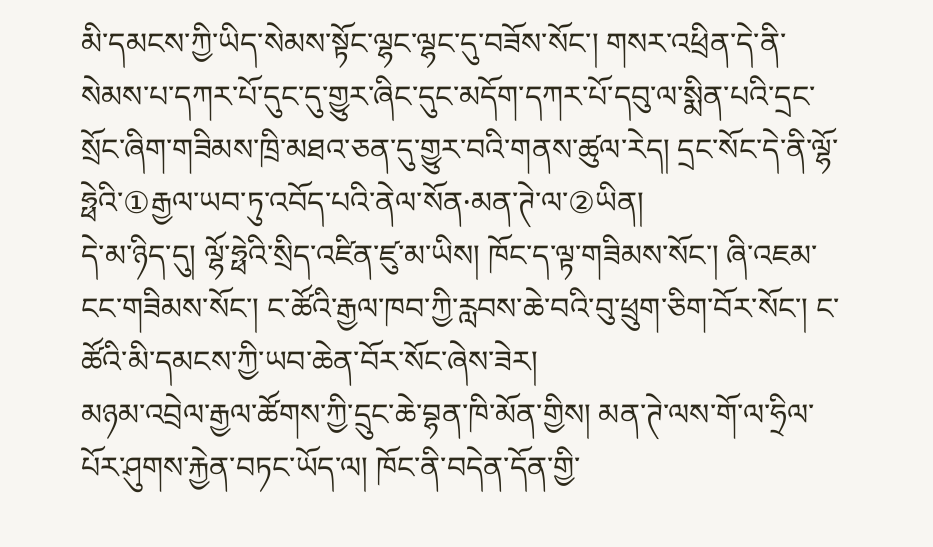མི་དམངས་ཀྱི་ཡིད་སེམས་སྟོང་ལྷང་ལྷང་དུ་བཟོས་སོང་། གསར་འཕྲིན་དེ་ནི་སེམས་པ་དཀར་པོ་དུང་དུ་གྱུར་ཞིང་དུང་མདོག་དཀར་པོ་དབུ་ལ་སྨིན་པའི་དྲང་སྲོང་ཞིག་གཟིམས་ཁྲི་མཐའ་ཅན་དུ་གྱུར་བའི་གནས་ཚུལ་རེད། དྲང་སོང་དེ་ནི་ལྷོ་ཧྥེའི་①རྒྱལ་ཡབ་ཏུ་འབོད་པའི་ནེལ་སོན·མན་ཊེ་ལ་②ཡིན།
དེ་མ་ཉིད་དུ། ལྷོ་ཧྥེའི་སྲིད་འཛིན་ཛུ་མ་ཡིས། ཁོང་ད་ལྟ་གཟིམས་སོང་། ཞི་འཇམ་ངང་གཟིམས་སོང་། ང་ཚོའི་རྒྱལ་ཁབ་ཀྱི་རླབས་ཆེ་བའི་བུ་ཕྲུག་ཅིག་བོར་སོང་། ང་ཚོའི་མི་དམངས་ཀྱི་ཡབ་ཆེན་བོར་སོང་ཞེས་ཟེར།
མཉམ་འབྲེལ་རྒྱལ་ཚོགས་ཀྱི་དྲུང་ཆེ་བྷན་ཁི་མོན་གྱིས། མན་ཊེ་ལས་གོ་ལ་ཧྲིལ་པོར་ཤུགས་རྐྱེན་བཏང་ཡོད་ལ། ཁོང་ནི་བདེན་དོན་གྱི་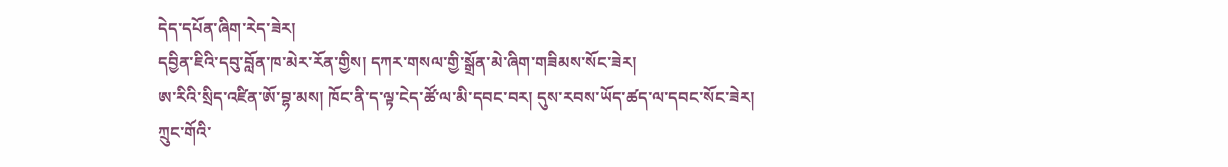དེད་དཔོན་ཞིག་རེད་ཟེར།
དབྱིན་ཇིའི་དབུ་བློན་ཁ་མེར་རོན་གྱིས། དཀར་གསལ་གྱི་སྒྲོན་མེ་ཞིག་གཟིམས་སོང་ཟེར།
ཨ་རིའི་སྲིད་འཛིན་ཨོ་བྷ་མས། ཁོང་ནི་ད་ལྟ་ངེད་ཚོ་ལ་མི་དབང་བར། དུས་རབས་ཡོད་ཚད་ལ་དབང་སོང་ཟེར།
ཀྲུང་གོའི་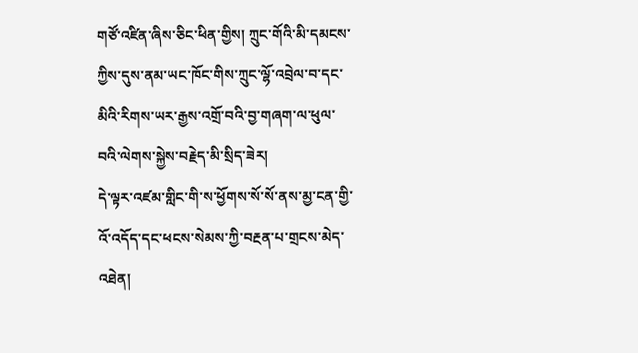གཙོ་འཛིན་ཞིས་ཅིང་ཕིན་གྱིས། ཀྲུང་གོའི་མི་དམངས་ཀྱིས་དུས་ནམ་ཡང་ཁོང་གིས་ཀྲུང་ལྷོ་འབྲེལ་བ་དང་མིའི་རིགས་ཡར་རྒྱས་འགྲོ་བའི་བྱ་གཞག་ལ་ཕུལ་བའི་ལེགས་སྐྱེས་བརྗེད་མི་སྲིད་ཟེར།
དེ་ལྟར་འཛམ་གླིང་གི་ས་ཕྱོགས་སོ་སོ་ནས་མྱ་ངན་གྱི་འོ་འདོད་དང་ཕངས་སེམས་ཀྱི་བརྔན་པ་གྲངས་མེད་འཐེན།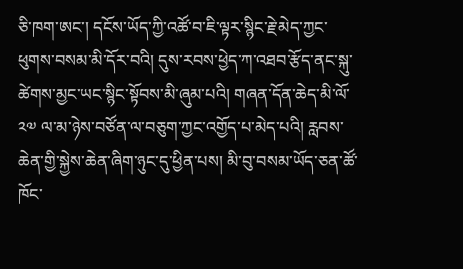ཅི་ཁག་ཨང་། དངོས་ཡོད་ཀྱི་འཚོ་བ་ཇི་ལྟར་སྙིང་རྗེ་མེད་ཀྱང་ཕུགས་བསམ་མི་དོར་བའི། དུས་རབས་ཕྱེད་ཀ་འཐབ་རྩོད་ནང་སྐུ་ཚེགས་མྱང་ཡང་སྙིང་སྟོབས་མི་ཞུམ་པའི། གཞན་དོན་ཆེད་མི་ལོ་ ༢༧ ལ་མ་ཉེས་བཙོན་ལ་བཅུག་ཀྱང་འགྱོད་པ་མེད་པའི། རླབས་ཆེན་གྱི་སྐྱེས་ཆེན་ཞིག་ཉུང་དུ་ཕྱིན་པས། མི་བུ་བསམ་ཡོད་ཅན་ཚོ་ཁོང་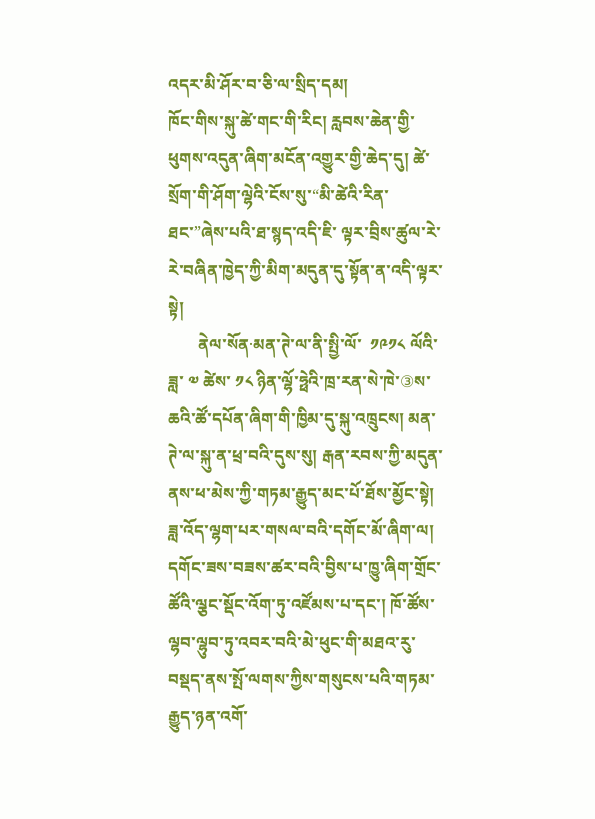འདར་མི་ཤོར་བ་ཅི་ལ་སྲིད་དམ།
ཁོང་གིས་སྐུ་ཚེ་གང་གི་རིང། རླབས་ཆེན་གྱི་ཕུགས་འདུན་ཞིག་མངོན་འགྱུར་གྱི་ཆེད་དུ། ཚེ་སྲོག་གི་ཤོག་ལྷེའི་ངོས་སུ་“མི་ཚེའི་རིན་ཐང་”ཞེས་པའི་ཐ་སྙད་འདི་ཇི་ ལྟར་བྲིས་ཚུལ་རེ་རེ་བཞིན་ཁྱེད་ཀྱི་མིག་མདུན་དུ་སྟོན་ན་འདི་ལྟར་སྟེ།
       ནེལ་སོན·མན་ཊེ་ལ་ནི་སྤྱི་ལོ་  ༡༩༡༨ ལོའི་ཟླ་ ༧ ཚེས་ ༡༨ ཉིན་ལྷོ་ཧྥེའི་ཁྲ་རན་སེ་ཁེ་③ས་ཆའི་ཚོ་དཔོན་ཞིག་གི་ཁྱིམ་དུ་སྐུ་འཁྲུངས། མན་ཊེ་ལ་སྐུ་ན་ཕྲ་བའི་དུས་སུ། རྒན་རབས་ཀྱི་མདུན་ནས་ཕ་མེས་ཀྱི་གཏམ་རྒྱུད་མང་པོ་ཐོས་མྱོང་སྟེ། ཟླ་འོད་ལྷག་པར་གསལ་བའི་དགོང་མོ་ཞིག་ལ། དགོང་ཟས་བཟས་ཚར་བའི་བྱིས་པ་ཁྱུ་ཞིག་གྲོང་ཚོའི་ལྕང་སྡོང་འོག་ཏུ་འཛོམས་པ་དང་། ཁོ་ཚོས་ལྷབ་ལྷུབ་ཏུ་འབར་བའི་མེ་ཕུང་གི་མཐའ་རུ་བསྡད་ནས་སྤོ་ལགས་ཀྱིས་གསུངས་པའི་གཏམ་རྒྱུད་ཉན་འགོ་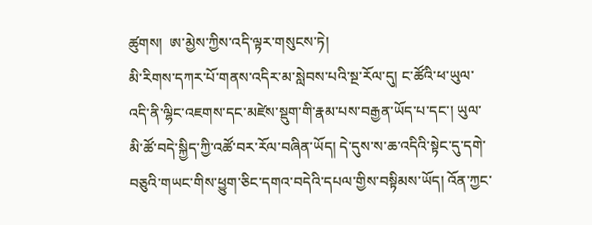ཚུགས།  ཨ་མྱེས་ཀྱིས་འདི་ལྟར་གསུངས་ཏེ།
མི་རིགས་དཀར་པོ་གནས་འདིར་མ་སླེབས་པའི་སྔ་རོལ་དུ། ང་ཚོའི་ཕ་ཡུལ་འདི་ནི་ལྷིང་འཇགས་དང་མཛེས་སྡུག་གི་རྣམ་པས་བརྒྱན་ཡོད་པ་དང་། ཡུལ་མི་ཚོ་བདེ་སྐྱིད་ཀྱི་འཚོ་བར་རོལ་བཞིན་ཡོད། དེ་དུས་ས་ཆ་འདིའི་སྟེང་དུ་དགེ་བཅུའི་གཡང་གིས་ཕྱུག་ཅིང་དགའ་བདེའི་དཔལ་གྱིས་བསྟིམས་ཡོད། འོན་ཀྱང་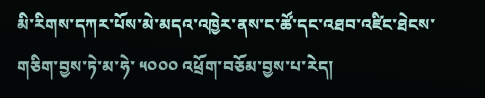མི་རིགས་དཀར་པོས་མེ་མདའ་འཁྱེར་ནས་ང་ཚོ་དང་འཐབ་འཛིང་ཐེངས་གཅིག་བྱས་ཏེ་མ་ཧེ་ ༥༠༠༠ འཕྲོག་བཅོམ་བྱས་པ་རེད།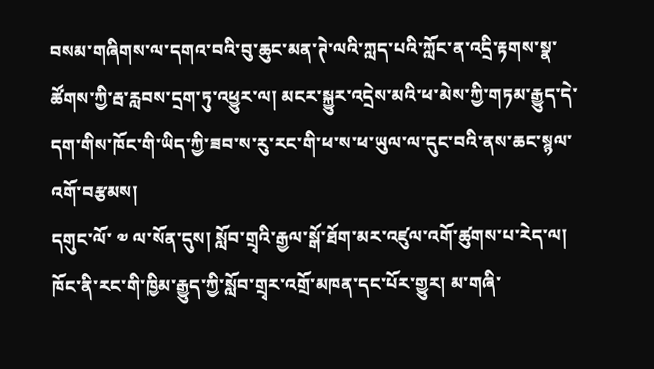བསམ་གཞིགས་ལ་དགའ་བའི་བུ་ཆུང་མན་ཊེ་ལའི་ཀླད་པའི་ཀློང་ན་འདྲི་རྟགས་སྣ་ཚོགས་ཀྱི་རྦ་རླབས་དྲག་ཏུ་འཕྱུར་ལ། མངར་སྐྱུར་འདྲེས་མའི་ཕ་མེས་ཀྱི་གཏམ་རྒྱུད་དེ་དག་གིས་ཁོང་གི་ཡིད་ཀྱི་ཟབ་ས་རུ་རང་གི་ཕ་ས་ཕ་ཡུལ་ལ་དུང་བའི་ནས་ཆང་སྙལ་འགོ་བརྩམས།
དགུང་ལོ་ ༧ ལ་སོན་དུས། སློབ་གྲྭའི་རྒྱལ་སྒོ་ཐོག་མར་འཛུལ་འགོ་ཚུགས་པ་རེད་ལ། ཁོང་ནི་རང་གི་ཁྱིམ་རྒྱུད་ཀྱི་སློབ་གྲྭར་འགྲོ་མཁན་དང་པོར་གྱུར། མ་གཞི་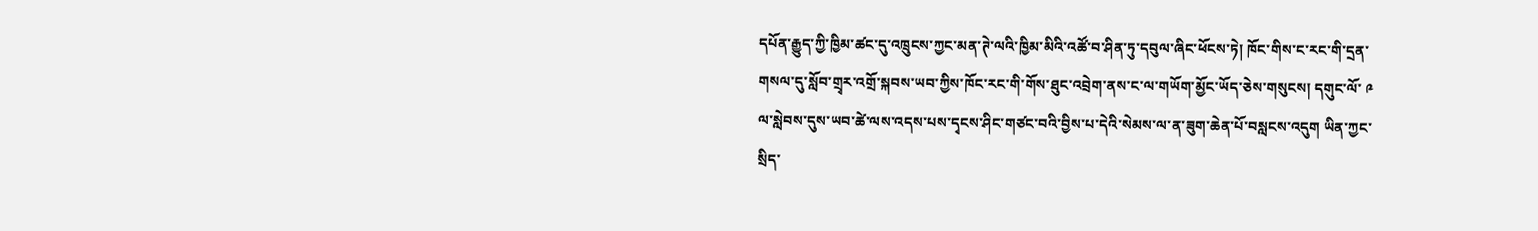དཔོན་རྒྱུད་ཀྱི་ཁྱིམ་ཚང་དུ་འཁྲུངས་ཀྱང་མན་ཊེ་ལའི་ཁྱིམ་མིའི་འཚོ་བ་ཤིན་ཏུ་དབུལ་ཞིང་ཕོངས་ཏེ། ཁོང་གིས་ང་རང་གི་དྲན་གསལ་དུ་སློབ་གྲྭར་འགྲོ་སྐབས་ཡབ་ཀྱིས་ཁོང་རང་གི་གོས་ཐུང་འབྲེག་ནས་ང་ལ་གཡོག་མྱོང་ཡོད་ཅེས་གསུངས། དགུང་ལོ་ ༩ ལ་སླེབས་དུས་ཡབ་ཚེ་ལས་འདས་པས་དྭངས་ཤིང་གཙང་བའི་བྱིས་པ་དེའི་སེམས་ལ་ན་ཟུག་ཆེན་པོ་བསླངས་འདུག ཡིན་ཀྱང་སྲིད་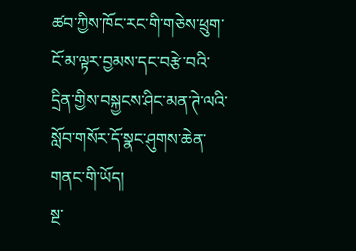ཚབ་ཀྱིས་ཁོང་རང་གི་གཅེས་ཕྲུག་ངོ་མ་ལྟར་བྱམས་དང་བརྩེ་བའི་དྲིན་གྱིས་བསྐྱངས་ཤིང་མན་ཊེ་ལའི་སློབ་གསོར་དོ་སྣང་ཤུགས་ཆེན་གནང་གི་ཡོད།
སྔ་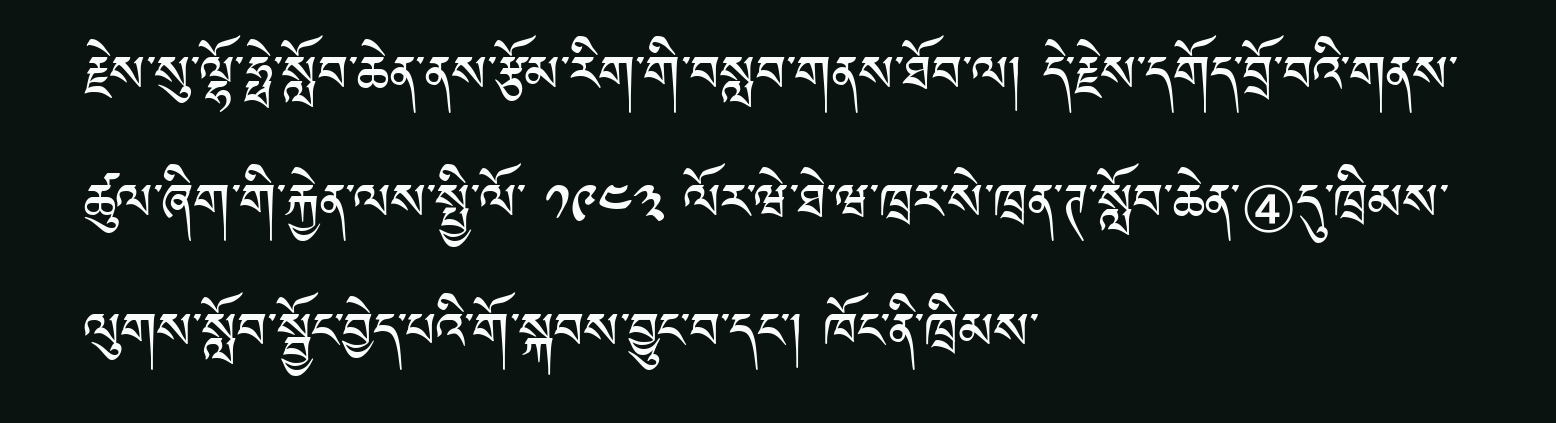རྗེས་སུ་ལྷོ་ཧྥེ་སློབ་ཆེན་ནས་རྩོམ་རིག་གི་བསླབ་གནས་ཐོབ་ལ། དེ་རྗེས་དགོད་བྲོ་བའི་གནས་ཚུལ་ཞིག་གི་རྐྱེན་ལས་སྤྱི་ལོ་ ༡༩༤༣ ལོར་ཝེ་ཐེ་ཝ་ཁྲར་སེ་ཁྲན་ཊ་སློབ་ཆེན་④དུ་ཁྲིམས་ལུགས་སློབ་སྦྱོང་བྱེད་པའི་གོ་སྐབས་བྱུང་བ་དང་། ཁོང་ནི་ཁྲིམས་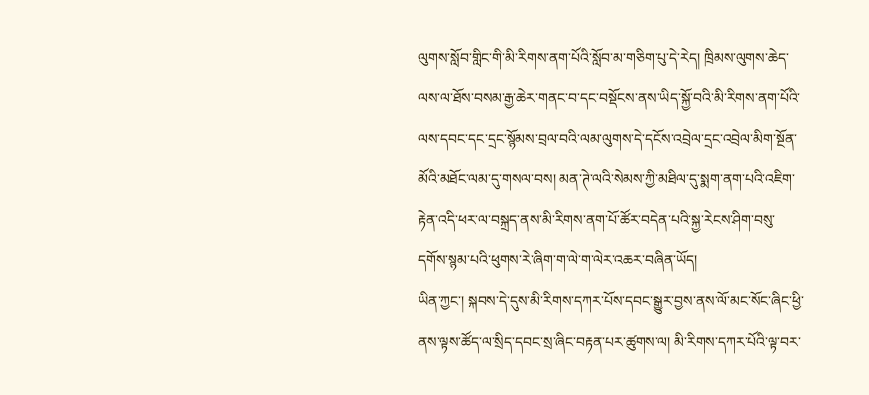ལུགས་སློབ་གླིང་གི་མི་རིགས་ནག་པོའི་སློབ་མ་གཅིག་པུ་དེ་རེད། ཁྲིམས་ལུགས་ཆེད་ལས་ལ་ཐོས་བསམ་རྒྱ་ཆེར་གནང་བ་དང་བསྡོངས་ནས་ཡིད་སྐྱོ་བའི་མི་རིགས་ནག་པོའི་ལས་དབང་དང་དྲང་སྙོམས་བྲལ་བའི་ལམ་ལུགས་དེ་དངོས་འབྲེལ་དྲང་འབྲེལ་མིག་སྔོན་མོའི་མཐོང་ལམ་དུ་གསལ་བས། མན་ཊེ་ལའི་སེམས་ཀྱི་མཐིལ་དུ་སྨག་ནག་པའི་འཇིག་རྟེན་འདི་ཕར་ལ་བསྐྲད་ནས་མི་རིགས་ནག་པོ་ཚོར་བདེན་པའི་སྐྱ་རེངས་ཤིག་བསུ་དགོས་སྙམ་པའི་ཕུགས་རེ་ཞིག་ག་ལེ་ག་ལེར་འཆར་བཞིན་ཡོད།
ཡིན་ཀྱང་། སྐབས་དེ་དུས་མི་རིགས་དཀར་པོས་དབང་སྒྱུར་བྱས་ནས་ལོ་མང་སོང་ཞིང་ཕྱི་ནས་ལྟས་ཚོད་ལ་སྲིད་དབང་སྲ་ཞིང་བརྟན་པར་ཚུགས་ལ། མི་རིགས་དཀར་པོའི་ལྟ་བར་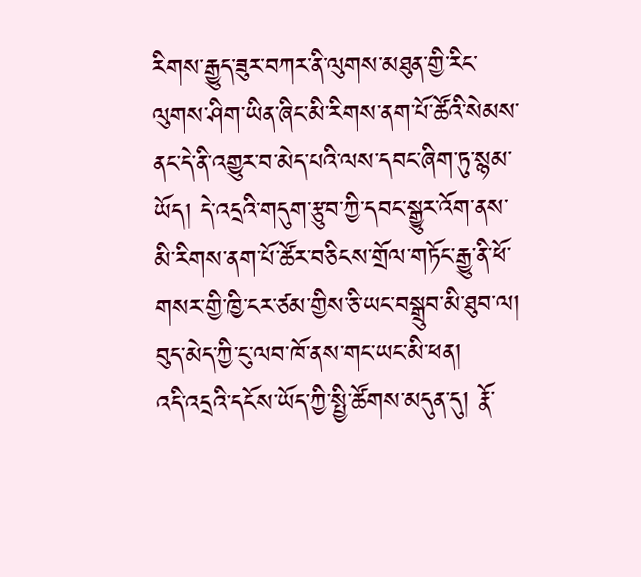རིགས་རྒྱུད་ཟུར་བཀར་ནི་ལུགས་མཐུན་གྱི་རིང་ལུགས་ཤིག་ཡིན་ཞིང་མི་རིགས་ནག་པོ་ཚོའི་སེམས་ནང་དེ་ནི་འགྱུར་བ་མེད་པའི་ལས་དབང་ཞིག་ཏུ་སྙམ་ཡོད། དེ་འདྲའི་གདུག་རྩུབ་ཀྱི་དབང་སྒྱུར་འོག་ནས་མི་རིགས་ནག་པོ་ཚོར་བཅིངས་གྲོལ་གཏོང་རྒྱུ་ནི་ཕོ་གསར་གྱི་ཁྱི་ངར་ཙམ་གྱིས་ཅི་ཡང་བསྒྲུབ་མི་ཐུབ་ལ། བུད་མེད་ཀྱི་ངུ་ལབ་ཁོ་ནས་གང་ཡང་མི་ཕན།
འདི་འདྲའི་དངོས་ཡོད་ཀྱི་སྤྱི་ཚོགས་མདུན་དུ། རྣོ་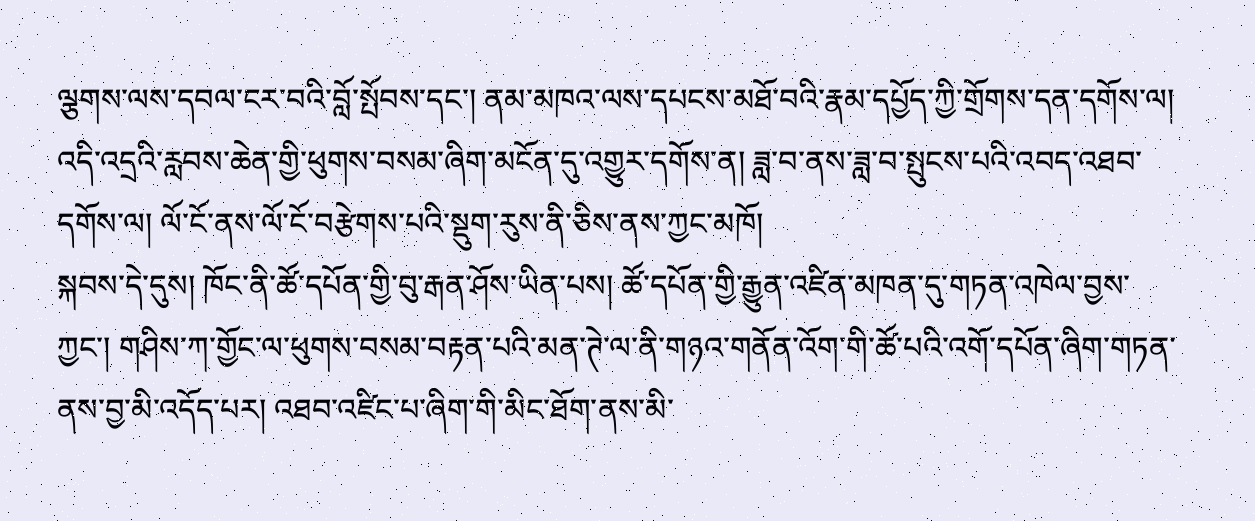ལྕགས་ལས་དབལ་ངར་བའི་བློ་སྤོབས་དང་། ནམ་མཁའ་ལས་དཔངས་མཐོ་བའི་རྣམ་དཔྱོད་ཀྱི་གྲོགས་དན་དགོས་ལ། འདི་འདྲའི་རླབས་ཆེན་གྱི་ཕུགས་བསམ་ཞིག་མངོན་དུ་འགྱུར་དགོས་ན། ཟླ་བ་ནས་ཟླ་བ་སྤུངས་པའི་འབད་འཐབ་དགོས་ལ། ལོ་ངོ་ནས་ལོ་ངོ་བརྩེགས་པའི་སྡུག་རུས་ནི་ཅིས་ནས་ཀྱང་མཁོ།
སྐབས་དེ་དུས། ཁོང་ནི་ཚོ་དཔོན་གྱི་བུ་རྒན་ཤོས་ཡིན་པས། ཚོ་དཔོན་གྱི་རྒྱུན་འཛིན་མཁན་དུ་གཏན་འཁེལ་བྱས་ཀྱང་། གཤིས་ཀ་གྱོང་ལ་ཕུགས་བསམ་བརྟན་པའི་མན་ཊེ་ལ་ནི་གཉའ་གནོན་འོག་གི་ཚོ་པའི་འགོ་དཔོན་ཞིག་གཏན་ནས་བྱ་མི་འདོད་པར། འཐབ་འཛིང་པ་ཞིག་གི་མིང་ཐོག་ནས་མི་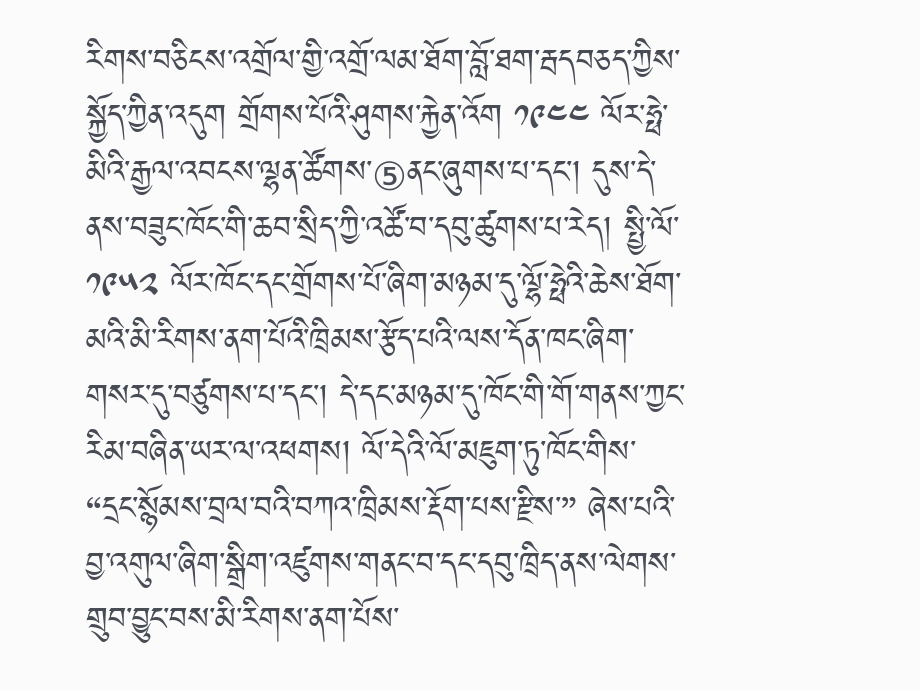རིགས་བཅིངས་འགྲོལ་གྱི་འགྲོ་ལམ་ཐོག་བློ་ཐག་རྦདབཅད་ཀྱིས་སྐྱོད་ཀྱིན་འདུག གྲོགས་པོའི་ཤུགས་རྐྱེན་འོག ༡༩༤༤ ལོར་ཧྥེ་མིའི་རྒྱལ་འབངས་ལྷན་ཚོགས་⑤ནང་ཞུགས་པ་དང་། དུས་དེ་ནས་བཟུང་ཁོང་གི་ཆབ་སྲིད་ཀྱི་འཚོ་བ་དབུ་ཚུགས་པ་རེད། སྤྱི་ལོ་ ༡༩༥༢ ལོར་ཁོང་དང་གྲོགས་པོ་ཞིག་མཉམ་དུ་ལྷོ་ཧྥེའི་ཆེས་ཐོག་མའི་མི་རིགས་ནག་པོའི་ཁྲིམས་རྩོད་པའི་ལས་དོན་ཁང་ཞིག་གསར་དུ་བཙུགས་པ་དང་། དེ་དང་མཉམ་དུ་ཁོང་གི་གོ་གནས་ཀྱང་རིམ་བཞིན་ཡར་ལ་འཕགས། ལོ་དེའི་ལོ་མཇུག་ཏུ་ཁོང་གིས་ “དྲང་སྙོམས་བྲལ་བའི་བཀའ་ཁྲིམས་རྡོག་པས་རྫིས་” ཞེས་པའི་བྱ་འགུལ་ཞིག་སྒྲིག་འཛུགས་གནང་བ་དང་དབུ་ཁྲིད་ནས་ལེགས་གྲུབ་བྱུང་བས་མི་རིགས་ནག་པོས་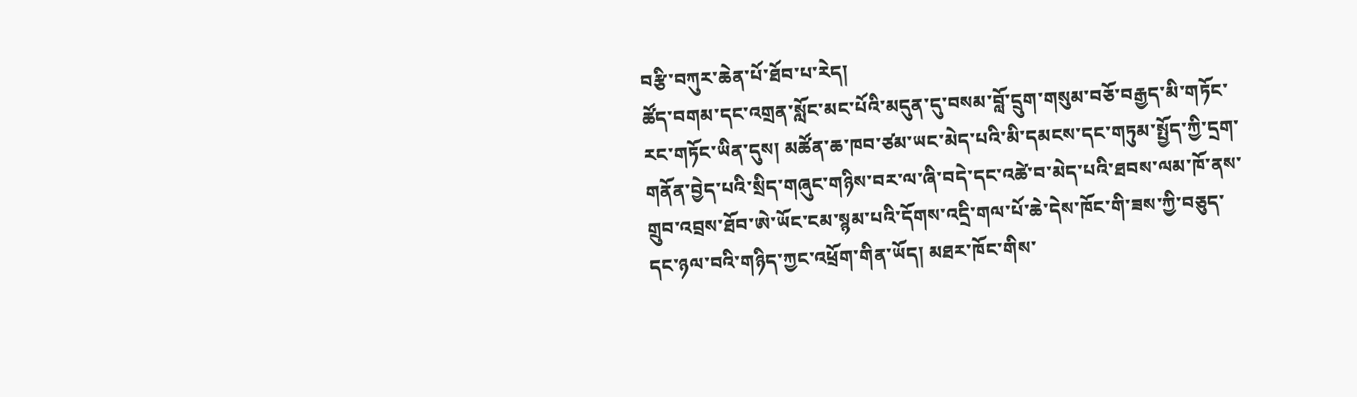བརྩི་བཀུར་ཆེན་པོ་ཐོབ་པ་རེད།
ཚོད་བགམ་དང་འགྲན་སློང་མང་པོའི་མདུན་དུ་བསམ་བློ་དྲུག་གསུམ་བཅོ་བརྒྱད་མི་གཏོང་རང་གཏོང་ཡིན་དུས། མཚོན་ཆ་ཁབ་ཙམ་ཡང་མེད་པའི་མི་དམངས་དང་གཏུམ་སྤྱོད་ཀྱི་དྲག་གནོན་བྱེད་པའི་སྲིད་གཞུང་གཉིས་བར་ལ་ཞི་བདེ་དང་འཚེ་བ་མེད་པའི་ཐབས་ལམ་ཁོ་ནས་གྲུབ་འབྲས་ཐོབ་ཨེ་ཡོང་ངམ་སྙམ་པའི་དོགས་འདྲི་གལ་པོ་ཆེ་དེས་ཁོང་གི་ཟས་ཀྱི་བཅུད་དང་ཉལ་བའི་གཉིད་ཀྱང་འཕྲོག་གིན་ཡོད། མཐར་ཁོང་གིས་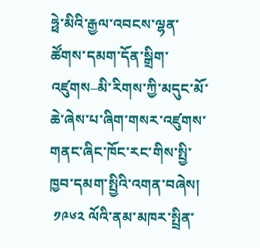ཧྥེ་མིའི་རྒྱལ་འབངས་ལྷན་ཚོགས་དམག་དོན་སྒྲིག་འཛུགས–མི་རིགས་ཀྱི་མདུང་མོ་ཆེ་ཞེས་པ་ཞིག་གསར་འཛུགས་གནང་ཞིང་ཁོང་རང་གིས་སྤྱི་ཁྱབ་དམག་སྤྱིའི་འགན་བཞེས།
 ༡༩༦༢ ལོའི་ནམ་མཁར་སྤྲིན་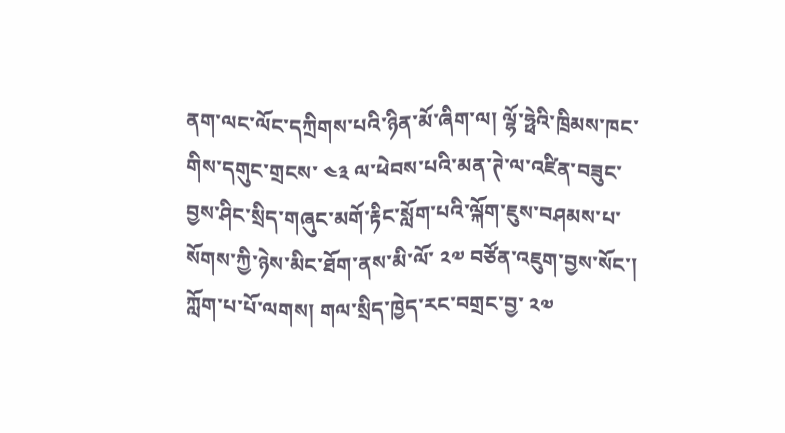ནག་ལང་ལོང་དཀྲིགས་པའི་ཉིན་མོ་ཞིག་ལ། ལྷོ་ཧྥེའི་ཁྲིམས་ཁང་གིས་དགུང་གྲངས་ ༤༣ ལ་ཕེབས་པའི་མན་ཊེ་ལ་འཛིན་བཟུང་བྱས་ཤིང་སྲིད་གཞུང་མགོ་རྟིང་སློག་པའི་ལྐོག་ཇུས་བཤམས་པ་སོགས་ཀྱི་ཉེས་མིང་ཐོག་ནས་མི་ལོ་ ༢༧ བཙོན་འཇུག་བྱས་སོང་།
ཀློག་པ་པོ་ལགས། གལ་སྲིད་ཁྱེད་རང་བགྲང་བྱ་ ༢༧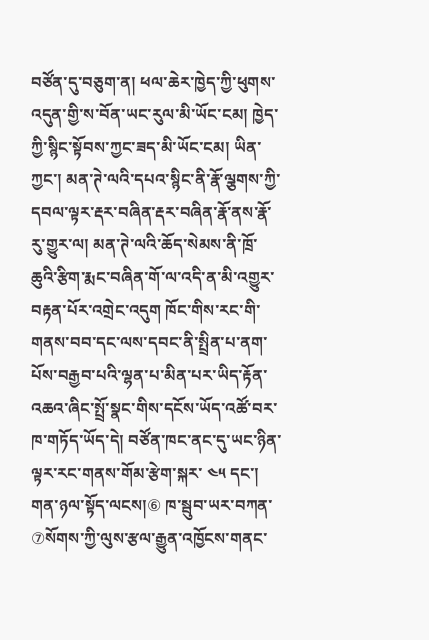བཙོན་དུ་བཅུག་ན། ཕལ་ཆེར་ཁྱེད་ཀྱི་ཕུགས་འདུན་གྱི་ས་བོན་ཡང་རུལ་མི་ཡོང་ངམ། ཁྱེད་ཀྱི་སྙིང་སྟོབས་ཀྱང་ཟད་མི་ཡོང་ངམ། ཡིན་ཀྱང་། མན་ཊེ་ལའི་དཔའ་སྙིང་ནི་རྣོ་ལྕགས་ཀྱི་དབལ་ལྟར་རྡར་བཞིན་རྡར་བཞིན་རྣོ་ནས་རྣོ་རུ་གྱུར་ལ། མན་ཊེ་ལའི་ཆོད་སེམས་ནི་ཁྲོ་ཆུའི་རྩིག་རྨང་བཞིན་གོ་ལ་འདི་ན་མི་འགྱུར་བརྟན་པོར་འགྲེང་འདུག ཁོང་གིས་རང་གི་གནས་བབ་དང་ལས་དབང་ནི་སྤྲིན་པ་ནག་པོས་བརྒྱབ་པའི་ལྷན་པ་མིན་པར་ཡིད་རྟོན་འཆའ་ཞིང་སྤྲོ་སྣང་གིས་དངོས་ཡོད་འཚོ་བར་ཁ་གཏོད་ཡོད་དེ། བཙོན་ཁང་ནང་དུ་ཡང་ཉིན་ལྟར་རང་གནས་གོམ་རྩེག་སྐར་ ༤༥ དང་། གན་ཉལ་སྟོད་ལངས།⑥ ཁ་སྦུབ་ཡར་བཀན་⑦སོགས་ཀྱི་ལུས་རྩལ་རྒྱུན་འཁྱོངས་གནང་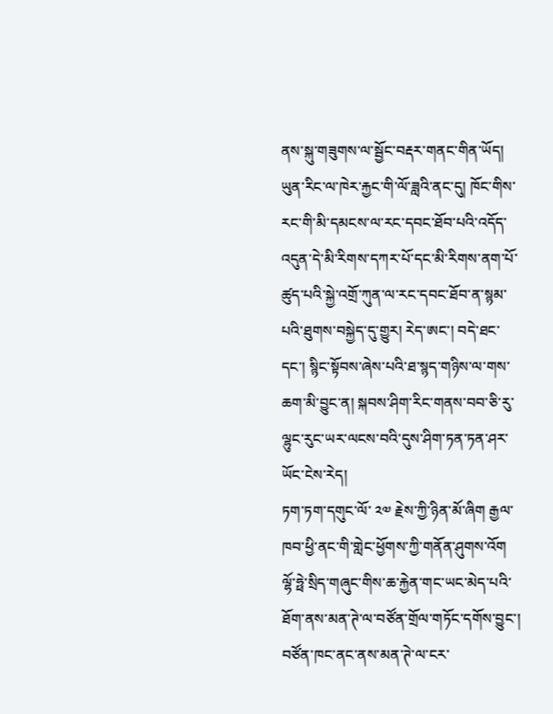ནས་སྐུ་གཟུགས་ལ་སྦྱོང་བརྡར་གནང་གིན་ཡོད། ཡུན་རིང་ལ་ཁེར་རྐྱང་གི་ལོ་ཟླའི་ནང་དུ། ཁོང་གིས་རང་གི་མི་དམངས་ལ་རང་དབང་ཐོབ་པའི་འདོད་འདུན་དེ་མི་རིགས་དཀར་པོ་དང་མི་རིགས་ནག་པོ་ཚུད་པའི་སྐྱེ་འགྲོ་ཀུན་ལ་རང་དབང་ཐོབ་ན་སྙམ་པའི་ཐུགས་བསྐྱེད་དུ་གྱུར། རེད་ཨང་། བདེ་ཐང་དང་། སྙིང་སྟོབས་ཞེས་པའི་ཐ་སྙད་གཉིས་ལ་གས་ཆག་མི་བྱུང་ན། སྐབས་ཤིག་རིང་གནས་བབ་ཅི་རུ་ལྷུང་རུང་ཡར་ལངས་བའི་དུས་ཤིག་ཏན་ཏན་ཤར་ཡོང་ངེས་རེད།
ཏག་ཏག་དགུང་ལོ་ ༢༧ རྗེས་ཀྱི་ཉིན་མོ་ཞིག རྒྱལ་ཁབ་ཕྱི་ནང་གི་གླེང་ཕྱོགས་ཀྱི་གནོན་ཤུགས་འོག ལྷོ་ཧྥེ་སྲིད་གཞུང་གིས་ཆ་རྐྱེན་གང་ཡང་མེད་པའི་ཐོག་ནས་མན་ཊེ་ལ་བཙོན་གྲོལ་གཏོང་དགོས་བྱུང་། བཙོན་ཁང་ནང་ནས་མན་ཊེ་ལ་ངར་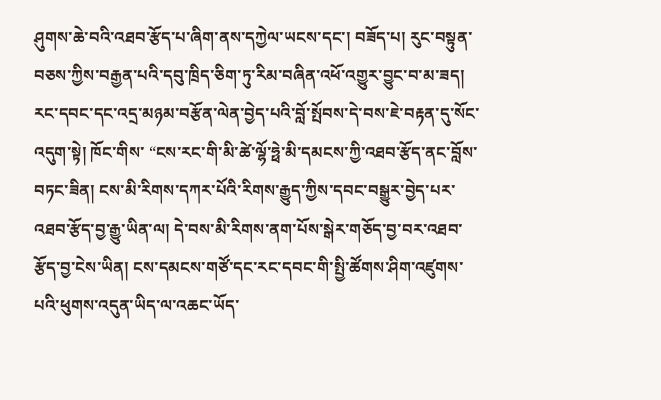ཤུགས་ཆེ་བའི་འཐབ་རྩོད་པ་ཞིག་ནས་དཀྱེལ་ཡངས་དང་། བཟོད་པ། རུང་བསྟུན་བཅས་ཀྱིས་བརྒྱན་པའི་དབུ་ཁྲིད་ཅིག་ཏུ་རིམ་བཞིན་འཕོ་འགྱུར་བྱུང་བ་མ་ཟད། རང་དབང་དང་འདྲ་མཉམ་བརྩོན་ལེན་བྱེད་པའི་བློ་སྤོབས་དེ་བས་ཇེ་བརྟན་དུ་སོང་འདུག་སྟེ། ཁོང་གིས་ “ངས་རང་གི་མི་ཚེ་ལྷོ་ཧྥེ་མི་དམངས་ཀྱི་འཐབ་རྩོད་ནང་བློས་བཏང་ཟིན། ངས་མི་རིགས་དཀར་པོའི་རིགས་རྒྱུད་ཀྱིས་དབང་བསྒྱུར་བྱེད་པར་འཐབ་རྩོད་བྱ་རྒྱུ་ཡིན་ལ། དེ་བས་མི་རིགས་ནག་པོས་སྒེར་གཅོད་བྱ་བར་འཐབ་རྩོད་བྱ་ངེས་ཡིན། ངས་དམངས་གཙོ་དང་རང་དབང་གི་སྤྱི་ཚོགས་ཤིག་འཛུགས་པའི་ཕུགས་འདུན་ཡིད་ལ་འཆང་ཡོད་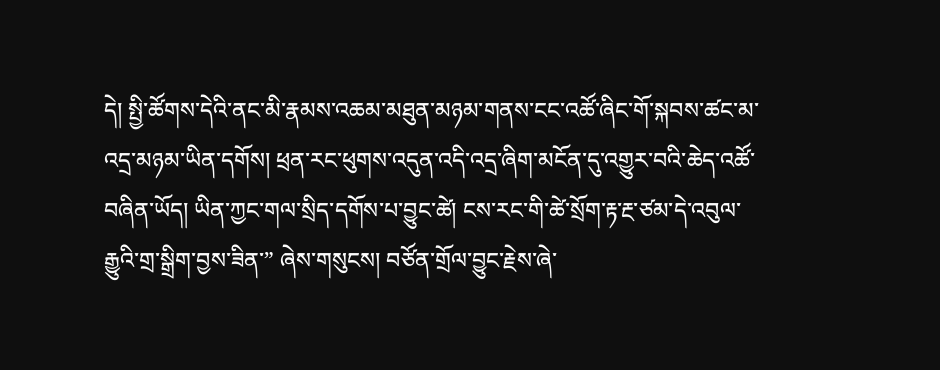དེ། སྤྱི་ཚོགས་དེའི་ནང་མི་རྣམས་འཆམ་མཐུན་མཉམ་གནས་ངང་འཚོ་ཞིང་གོ་སྐབས་ཚང་མ་འདྲ་མཉམ་ཡིན་དགོས། ཕྲན་རང་ཕུགས་འདུན་འདི་འདྲ་ཞིག་མངོན་དུ་འགྱུར་བའི་ཆེད་འཚོ་བཞིན་ཡོད། ཡིན་ཀྱང་གལ་སྲིད་དགོས་པ་བྱུང་ཚེ། ངས་རང་གི་ཚེ་སྲོག་རྟ་རྔ་ཙམ་དེ་འབུལ་རྒྱུའི་གྲ་སྒྲིག་བྱས་ཟིན་” ཞེས་གསུངས། བཙོན་གྲོལ་བྱུང་རྗེས་ཞེ་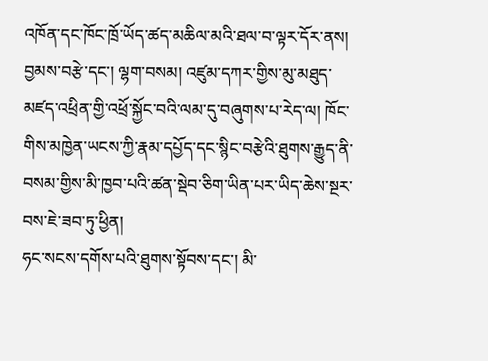འཁོན་དང་ཁོང་ཁྲོ་ཡོད་ཚད་མཆིལ་མའི་ཐལ་བ་ལྟར་དོར་ནས། བྱམས་བརྩེ་དང་། ལྷག་བསམ། འཛུམ་དཀར་གྱིས་མུ་མཐུད་མཛད་འཕྲིན་གྱི་འཕྲོ་སྐྱོང་བའི་ལམ་དུ་བཞུགས་པ་རེད་ལ། ཁོང་གིས་མཁྱེན་ཡངས་ཀྱི་རྣམ་དཔྱོད་དང་སྙིང་བརྩེའི་ཐུགས་རྒྱུད་ནི་བསམ་གྱིས་མི་ཁྱབ་པའི་ཚན་སྡེབ་ཅིག་ཡིན་པར་ཡིད་ཆེས་སྔར་བས་ཇེ་ཟབ་ཏུ་ཕྱིན།
ཧང་སངས་དགོས་པའི་ཐུགས་སྟོབས་དང་། མི་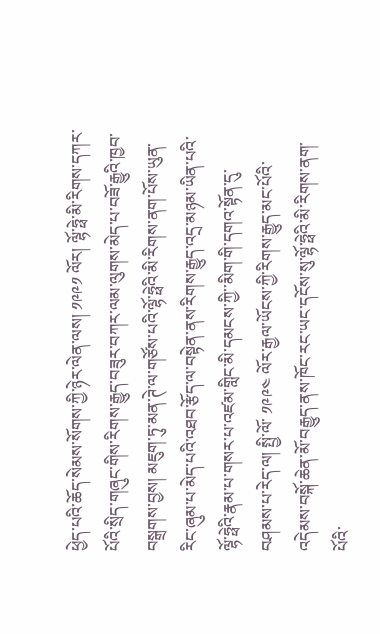ཕྱེད་པའི་ཆོད་སེམས་སོགས་ཀྱི་ཉེར་ལེན་ལས། ༡༩༩༡ ལོར། ལྷོ་ཧྥེ་མི་རིགས་དཀར་པོའི་སྲིད་གཞུང་གིས་རིགས་རྒྱུད་བཟུར་བཀར་ལམ་ལུགས་མེད་པ་བཟོ་རྒྱུའི་ཁྱབ་བསྒྲགས་བྱས། མཇུག་ཏུ་མན་ཊེ་ལ་གཙོས་པའི་ལྷོ་ཧྥེའི་མི་རིགས་ནག་པོས་ཡུན་རིང་ཞུམ་པ་མེད་པའི་འཐབ་རྩོད་ལ་བསྟེན་ནས་རིགས་རྒྱུད་འདྲ་མཉམ་ཡིན་པའི་ལྷོ་ཧྥེའི་རྣམ་པ་གསར་པ་འཛམ་གླིང་མི་དམངས་ཀྱི་་མིག་གི་དགའ་སྟོན་དུ་བཤམས་པ་རེད་ལ། སྤྱི་ལོ་ ༡༩༩༤ ལོར་རྒྱལ་ཡོངས་ཀྱི་རིགས་རྒྱུད་མང་པོའི་འདེམས་བསྐོ་ཆེན་མོ་བརྒྱུད་ནས་ཁོང་རང་ཡང་དངོས་སུ་ལྷོ་ཧྥེའི་མི་རིགས་ནག་པོའི་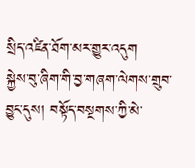སྲིད་འཛིན་ཐོག་མར་གྱུར་འདུག
སྐྱེས་བུ་ཞིག་གི་བྱ་གཞག་ལེགས་གྲུབ་བྱུང་དུས། བསྟོད་བསྔགས་ཀྱི་མེ་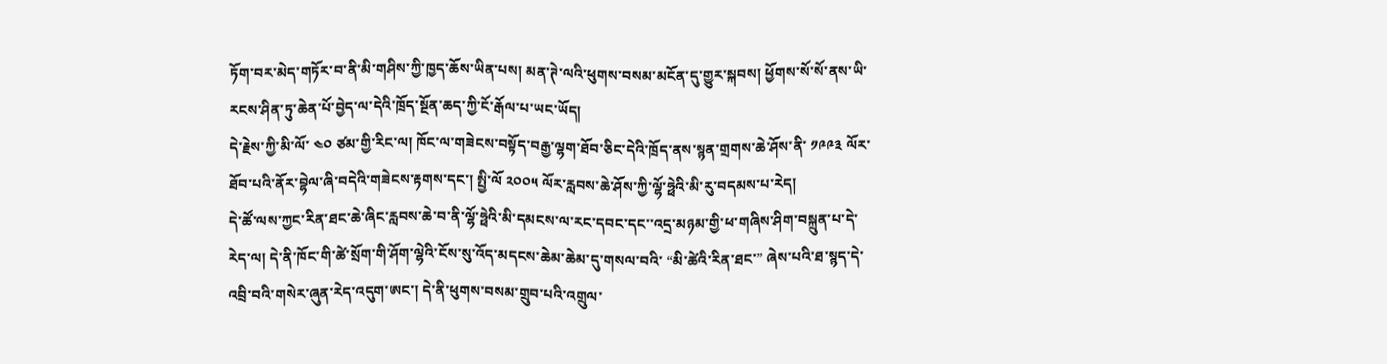ཏོག་བར་མེད་གཏོར་བ་ནི་མི་གཤིས་ཀྱི་ཁྱད་ཆོས་ཡིན་པས། མན་ཊེ་ལའི་ཕུགས་བསམ་མངོན་དུ་གྱུར་སྐབས། ཕྱོགས་སོ་སོ་ནས་ཡི་རངས་ཤིན་ཏུ་ཆེན་པོ་བྱེད་ལ་དེའི་ཁྲོད་སྔོན་ཆད་ཀྱི་ངོ་རྒོལ་པ་ཡང་ཡོད།
དེ་རྗེས་ཀྱི་མི་ལོ་ ༤༠ ཙམ་གྱི་རིང་ལ། ཁོང་ལ་གཟེངས་བསྟོད་བརྒྱ་ལྷག་ཐོབ་ཅིང་དེའི་ཁྲོད་ནས་སྙན་གྲགས་ཆེ་ཤོས་ནི་ ༡༩༩༣ ལོར་ཐོབ་པའི་ནོར་བྷེལ་ཞི་བདེའི་གཟེངས་རྟགས་དང་། སྤྱི་ལོ ༢༠༠༥ ལོར་རླབས་ཆེ་ཤོས་ཀྱི་ལྷོ་ཧྥེའི་མི་རུ་བདམས་པ་རེད།
དེ་ཚོ་ལས་ཀྱང་རིན་ཐང་ཆེ་ཞིང་རླབས་ཆེ་བ་ནི་ལྷོ་ཧྥེའི་མི་དམངས་ལ་རང་དབང་དང་་འདྲ་མཉམ་གྱི་ཕ་གཞིས་ཤིག་བསྐྲུན་པ་དེ་རེད་ལ། དེ་ནི་ཁོང་གི་ཚེ་སྲོག་གི་ཤོག་ལྷེའི་ངོས་སུ་འོད་མདངས་ཆེམ་ཆེམ་དུ་གསལ་བའི་ “མི་ཚེའི་རིན་ཐང་” ཞེས་པའི་ཐ་སྙད་དེ་འབྲི་བའི་གསེར་ཞུན་རེད་འདུག་ཨང་། དེ་ནི་ཕུགས་བསམ་གྲུབ་པའི་འགྲུལ་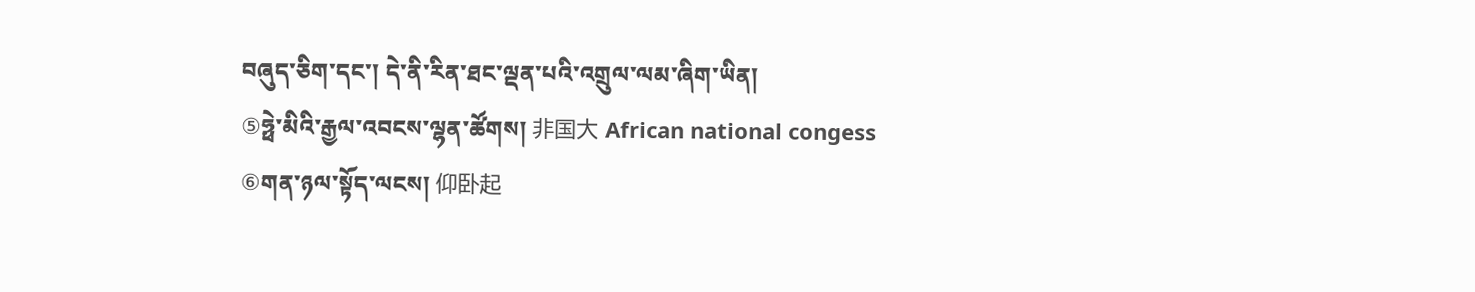བཞུད་ཅིག་དང་། དེ་ནི་རིན་ཐང་ལྡན་པའི་འགྲུལ་ལམ་ཞིག་ཡིན།
⑤ཧྥེ་མིའི་རྒྱལ་འབངས་ལྷན་ཚོགས། 非国大 African national congess
⑥གན་ཉལ་སྟོད་ལངས། 仰卧起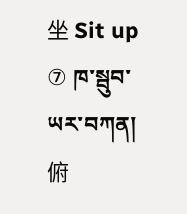坐 Sit up
⑦ ཁ་སྦུབ་ཡར་བཀན། 俯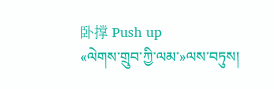卧撑 Push up
«ལེགས་གྲུབ་ཀྱི་ལམ་»ལས་བཏུས།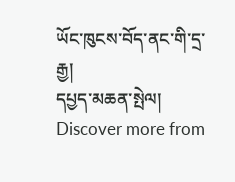ཡོང་ཁུངས་བོད་ནང་གི་དྲ་རྒྱ།
དཔྱད་མཆན་སྤེལ།
Discover more from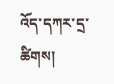འོད་དཀར་དྲ་ཚིགས།